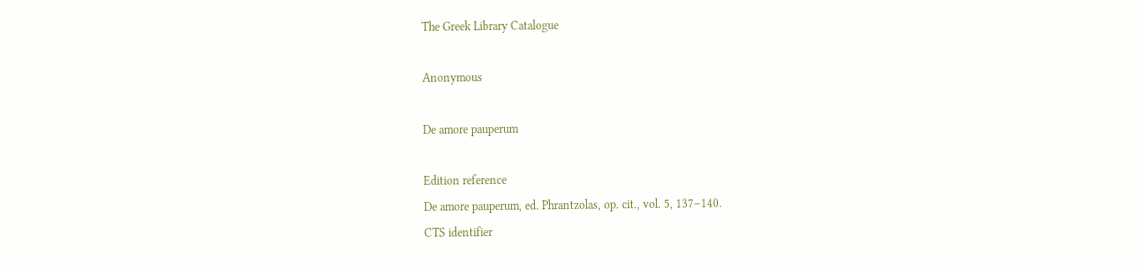The Greek Library Catalogue

Anonymous

De amore pauperum

Edition reference
De amore pauperum, ed. Phrantzolas, op. cit., vol. 5, 137–140.
CTS identifier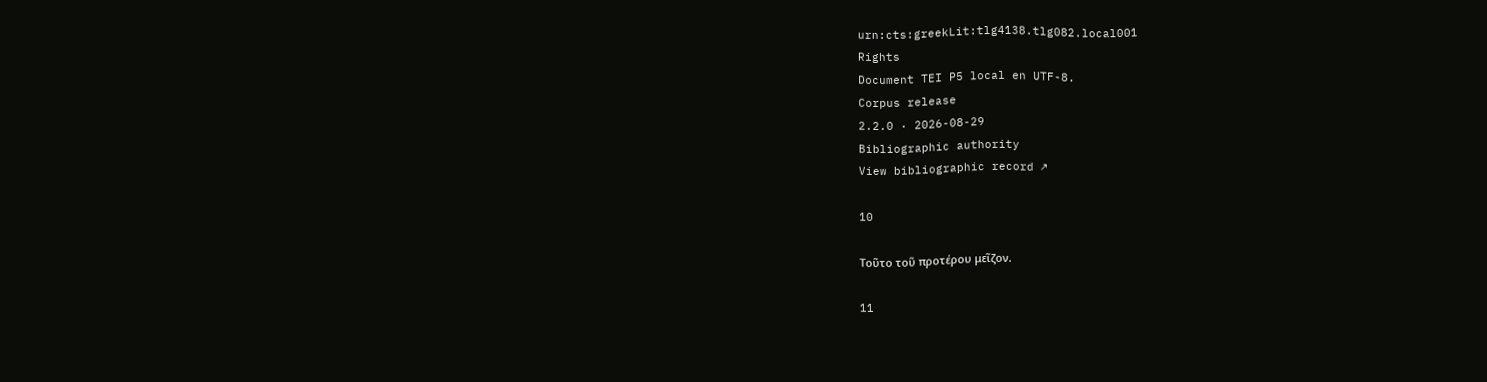urn:cts:greekLit:tlg4138.tlg082.local001
Rights
Document TEI P5 local en UTF-8.
Corpus release
2.2.0 · 2026-08-29
Bibliographic authority
View bibliographic record ↗

10

Τοῦτο τοῦ προτέρου μεῖζον.

11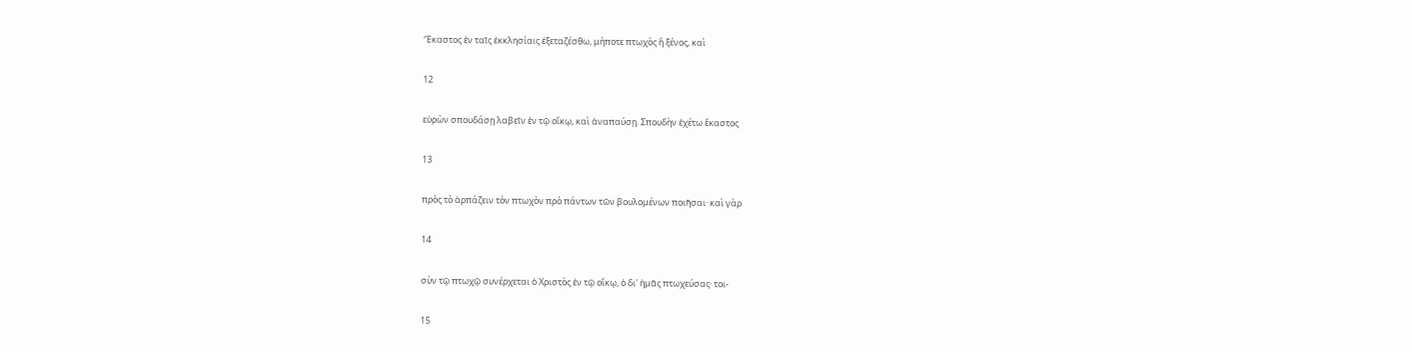Ἕκαστος ἐν ταῖς ἐκκλησίαις ἐξεταζέσθω, μήποτε πτωχὸς ἢ ξένος, καὶ

12

εὑρὼν σπουδάσῃ λαβεῖν ἐν τῷ οἴκῳ, καὶ ἀναπαύσῃ. Σπουδὴν ἐχέτω ἕκαστος

13

πρὸς τὸ ἁρπάζειν τὸν πτωχὸν πρὸ πάντων τῶν βουλομένων ποιῆσαι· καὶ γὰρ

14

σὺν τῷ πτωχῷ συνέρχεται ὁ Χριστὸς ἐν τῷ οἴκῳ, ὁ δι' ἡμᾶς πτωχεύσας· τοι-

15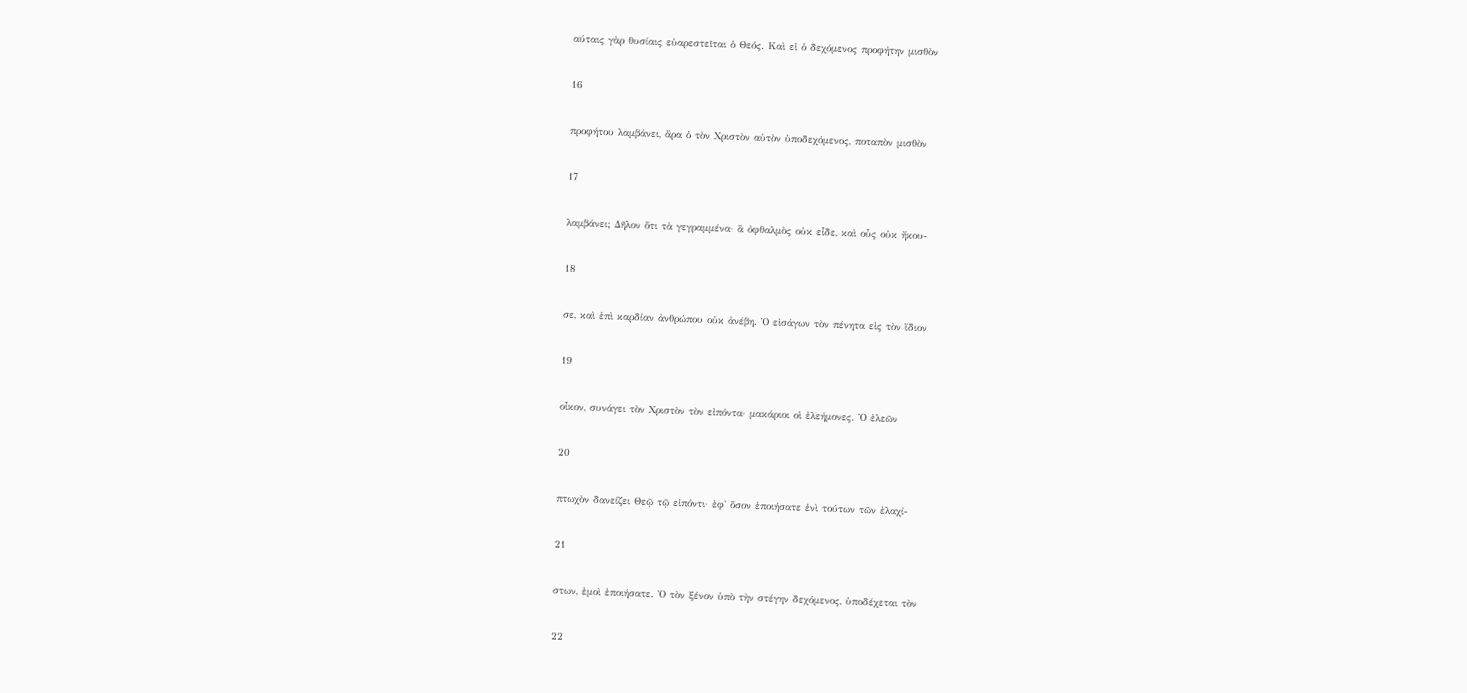αύταις γὰρ θυσίαις εὐαρεστεῖται ὁ Θεός. Καὶ εἰ ὁ δεχόμενος προφήτην μισθὸν

16

προφήτου λαμβάνει, ἄρα ὁ τὸν Χριστὸν αὐτὸν ὑποδεχόμενος, ποταπὸν μισθὸν

17

λαμβάνει; Δῆλον ὅτι τὰ γεγραμμένα· ἃ ὀφθαλμὸς οὐκ εἶδε, καὶ οὖς οὐκ ἤκου-

18

σε, καὶ ἐπὶ καρδίαν ἀνθρώπου οὐκ ἀνέβη. Ὁ εἰσάγων τὸν πένητα εἰς τὸν ἴδιον

19

οἶκον, συνάγει τὸν Χριστὸν τὸν εἰπόντα· μακάριοι οἱ ἐλεήμονες. Ὁ ἐλεῶν

20

πτωχὸν δανείζει Θεῷ τῷ εἰπόντι· ἐφ' ὅσον ἐποιήσατε ἑνὶ τούτων τῶν ἐλαχί-

21

στων, ἐμοὶ ἐποιήσατε. Ὁ τὸν ξένον ὑπὸ τὴν στέγην δεχόμενος, ὑποδέχεται τὸν

22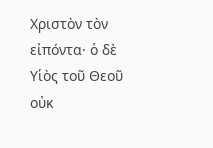Χριστὸν τὸν εἰπόντα· ὁ δὲ Υἱὸς τοῦ Θεοῦ οὐκ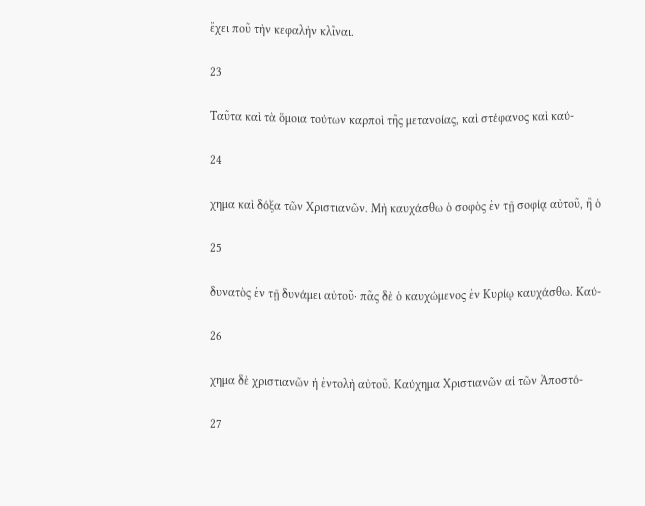ἔχει ποῦ τὴν κεφαλὴν κλῖναι.

23

Ταῦτα καὶ τὰ ὅμοια τούτων καρποὶ τῆς μετανοίας, καὶ στέφανος καὶ καύ-

24

χημα καὶ δόξα τῶν Χριστιανῶν. Μὴ καυχάσθω ὁ σοφὸς ἐν τῇ σοφίᾳ αὐτοῦ, ἢ ὁ

25

δυνατὸς ἐν τῇ δυνάμει αὐτοῦ· πᾶς δὲ ὁ καυχώμενος ἐν Κυρίῳ καυχάσθω. Καύ-

26

χημα δὲ χριστιανῶν ἡ ἐντολὴ αὐτοῦ. Καύχημα Χριστιανῶν αἱ τῶν Ἀποστό-

27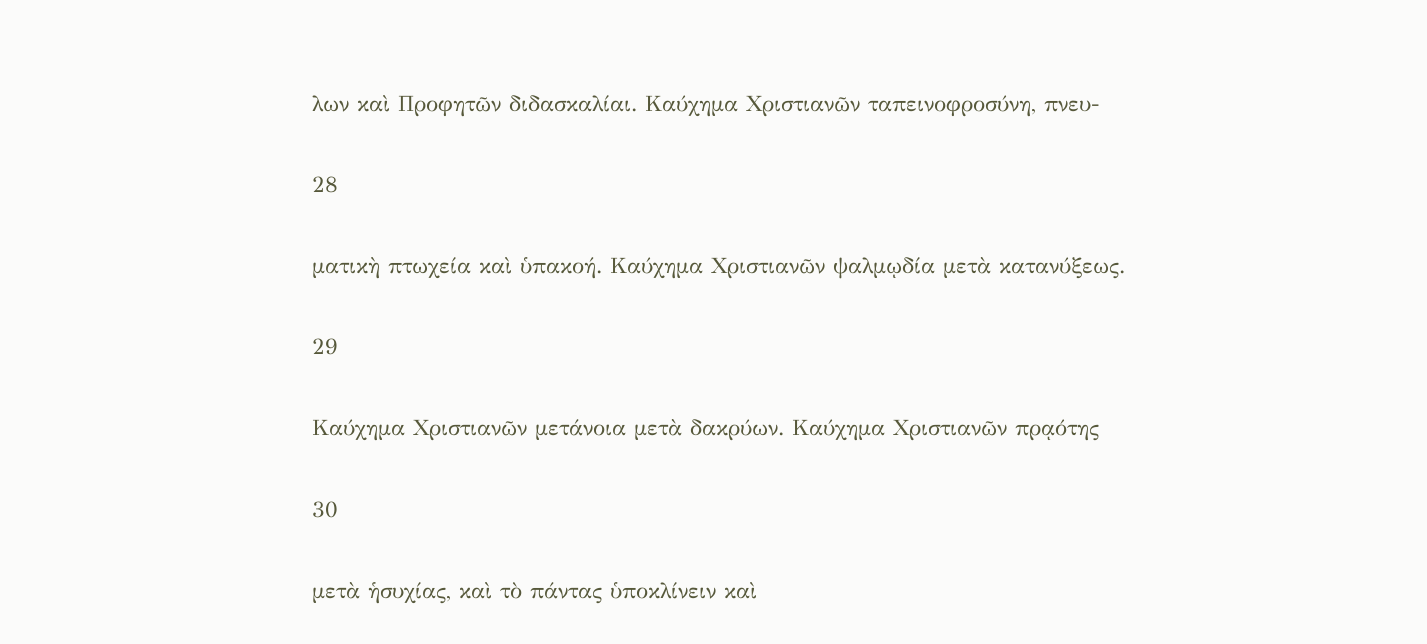λων καὶ Προφητῶν διδασκαλίαι. Καύχημα Χριστιανῶν ταπεινοφροσύνη, πνευ-

28

ματικὴ πτωχεία καὶ ὑπακοή. Καύχημα Χριστιανῶν ψαλμῳδία μετὰ κατανύξεως.

29

Καύχημα Χριστιανῶν μετάνοια μετὰ δακρύων. Καύχημα Χριστιανῶν πρᾳότης

30

μετὰ ἡσυχίας, καὶ τὸ πάντας ὑποκλίνειν καὶ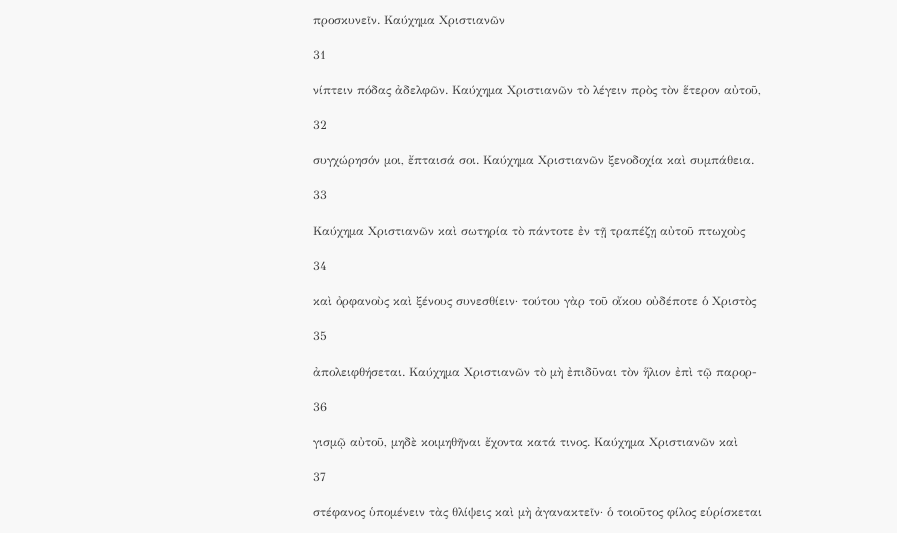προσκυνεῖν. Καύχημα Χριστιανῶν

31

νίπτειν πόδας ἀδελφῶν. Καύχημα Χριστιανῶν τὸ λέγειν πρὸς τὸν ἕτερον αὐτοῦ,

32

συγχώρησόν μοι, ἔπταισά σοι. Καύχημα Χριστιανῶν ξενοδοχία καὶ συμπάθεια.

33

Καύχημα Χριστιανῶν καὶ σωτηρία τὸ πάντοτε ἐν τῇ τραπέζῃ αὐτοῦ πτωχοὺς

34

καὶ ὀρφανοὺς καὶ ξένους συνεσθίειν· τούτου γὰρ τοῦ οἴκου οὐδέποτε ὁ Χριστὸς

35

ἀπολειφθήσεται. Καύχημα Χριστιανῶν τὸ μὴ ἐπιδῦναι τὸν ἥλιον ἐπὶ τῷ παρορ-

36

γισμῷ αὐτοῦ, μηδὲ κοιμηθῆναι ἔχοντα κατά τινος. Καύχημα Χριστιανῶν καὶ

37

στέφανος ὑπομένειν τὰς θλίψεις καὶ μὴ ἀγανακτεῖν· ὁ τοιοῦτος φίλος εὑρίσκεται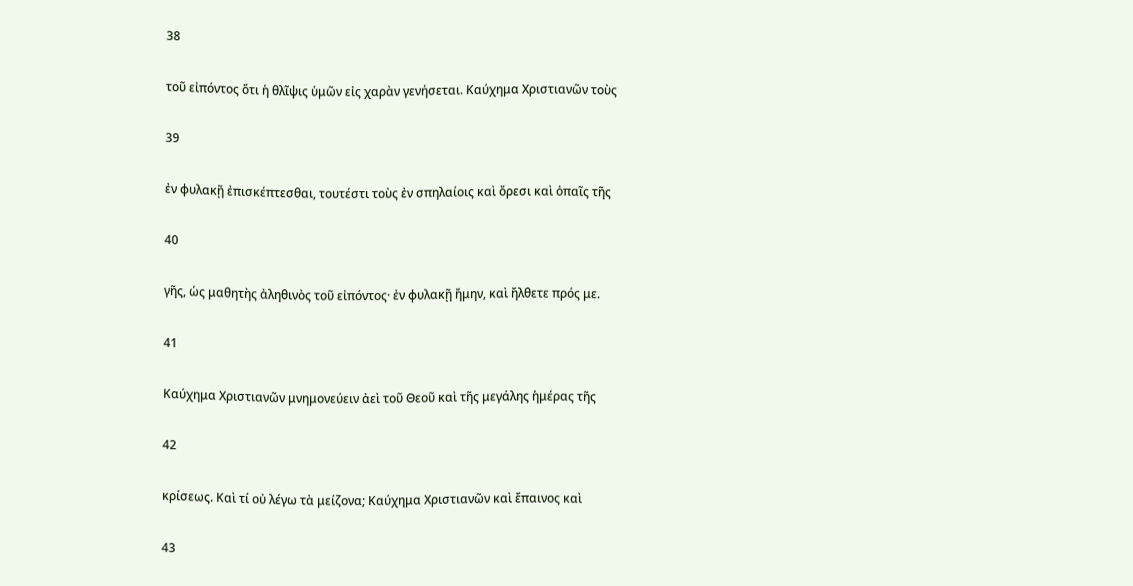38

τοῦ εἰπόντος ὅτι ἡ θλῖψις ὑμῶν εἰς χαρὰν γενήσεται. Καύχημα Χριστιανῶν τοὺς

39

ἐν φυλακῇ ἐπισκέπτεσθαι, τουτέστι τοὺς ἐν σπηλαίοις καὶ ὄρεσι καὶ ὀπαῖς τῆς

40

γῆς, ὡς μαθητὴς ἀληθινὸς τοῦ εἰπόντος· ἐν φυλακῇ ἤμην, καὶ ἤλθετε πρός με.

41

Καύχημα Χριστιανῶν μνημονεύειν ἀεὶ τοῦ Θεοῦ καὶ τῆς μεγάλης ἡμέρας τῆς

42

κρίσεως. Καὶ τί οὐ λέγω τὰ μείζονα; Καύχημα Χριστιανῶν καὶ ἔπαινος καὶ

43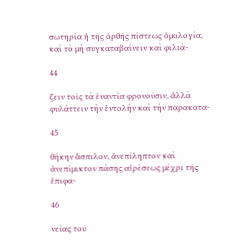σωτηρία ἡ τῆς ὀρθῆς πίστεως ὁμολογία, καὶ τὸ μὴ συγκαταβαίνειν καὶ φιλιά-

44

ζειν τοῖς τὰ ἐναντία φρονοῦσιν, ἀλλὰ φυλάττειν τὴν ἐντολὴν καὶ τὴν παρακατα-

45

θήκην ἄσπιλον, ἀνεπίληπτον καὶ ἀνεπίμικτον πάσης αἱρέσεως μέχρι τῆς ἐπιφα-

46

νείας τοῦ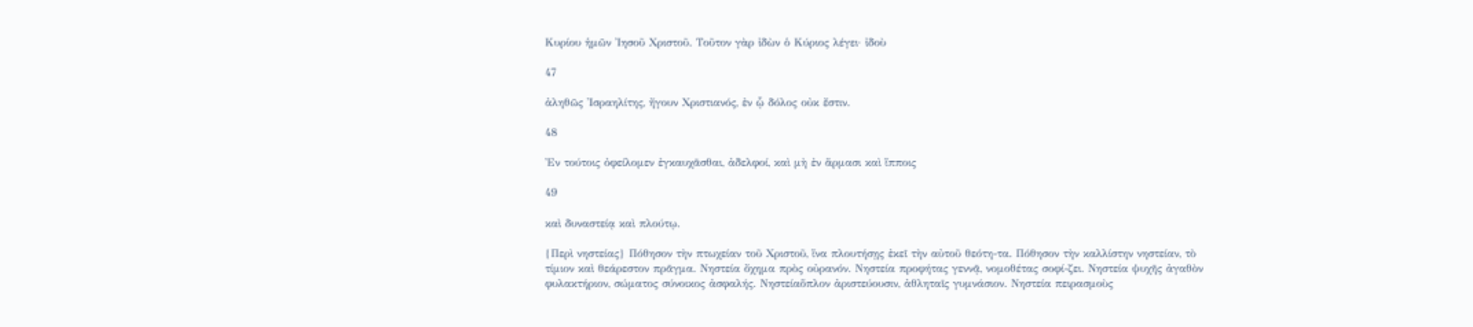Κυρίου ἡμῶν Ἰησοῦ Χριστοῦ. Τοῦτον γὰρ ἰδὼν ὁ Κύριος λέγει· ἰδοὺ

47

ἀληθῶς Ἰσραηλίτης, ἤγουν Χριστιανός, ἐν ᾧ δόλος οὐκ ἔστιν.

48

Ἐν τούτοις ὀφείλομεν ἐγκαυχᾶσθαι, ἀδελφοί, καὶ μὴ ἐν ἅρμασι καὶ ἵπποις

49

καὶ δυναστείᾳ καὶ πλούτῳ.

{Περὶ νηστείας} Πόθησον τὴν πτωχείαν τοῦ Χριστοῦ, ἵνα πλουτήσῃς ἐκεῖ τὴν αὐτοῦ θεότη-τα. Πόθησον τὴν καλλίστην νηστείαν, τὸ τίμιον καὶ θεάρεστον πρᾶγμα. Νηστεία ὄχημα πρὸς οὐρανόν. Νηστεία προφήτας γεννᾷ, νομοθέτας σοφί-ζει. Νηστεία ψυχῆς ἀγαθὸν φυλακτήριον, σώματος σύνοικος ἀσφαλής. Νηστείαὅπλον ἀριστεύουσιν, ἀθληταῖς γυμνάσιον. Νηστεία πειρασμοὺς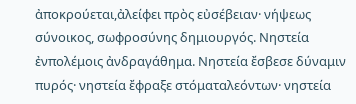ἀποκρούεται,ἀλείφει πρὸς εὐσέβειαν· νήψεως σύνοικος, σωφροσύνης δημιουργός. Νηστεία ἐνπολέμοις ἀνδραγάθημα. Νηστεία ἔσβεσε δύναμιν πυρός· νηστεία ἔφραξε στόματαλεόντων· νηστεία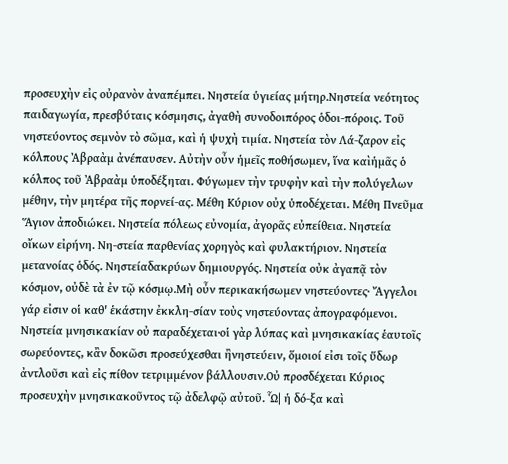προσευχὴν εἰς οὐρανὸν ἀναπέμπει. Νηστεία ὑγιείας μήτηρ.Νηστεία νεότητος παιδαγωγία, πρεσβύταις κόσμησις, ἀγαθὴ συνοδοιπόρος ὁδοι-πόροις. Τοῦ νηστεύοντος σεμνὸν τὸ σῶμα, καὶ ἡ ψυχὴ τιμία. Νηστεία τὸν Λά-ζαρον εἰς κόλπους Ἀβραὰμ ἀνέπαυσεν. Αὐτὴν οὖν ἡμεῖς ποθήσωμεν, ἵνα καὶἡμᾶς ὁ κόλπος τοῦ Ἀβραὰμ ὑποδέξηται. Φύγωμεν τὴν τρυφὴν καὶ τὴν πολύγελων μέθην, τὴν μητέρα τῆς πορνεί-ας. Μέθη Κύριον οὐχ ὑποδέχεται. Μέθη Πνεῦμα Ἅγιον ἀποδιώκει. Νηστεία πόλεως εὐνομία, ἀγορᾶς εὐπείθεια. Νηστεία οἴκων εἰρήνη. Νη-στεία παρθενίας χορηγὸς καὶ φυλακτήριον. Νηστεία μετανοίας ὁδός. Νηστείαδακρύων δημιουργός. Νηστεία οὐκ ἀγαπᾷ τὸν κόσμον, οὐδὲ τὰ ἐν τῷ κόσμῳ.Μὴ οὖν περικακήσωμεν νηστεύοντες· Ἄγγελοι γάρ εἰσιν οἱ καθ' ἑκάστην ἐκκλη-σίαν τοὺς νηστεύοντας ἀπογραφόμενοι. Νηστεία μνησικακίαν οὐ παραδέχεται·οἱ γὰρ λύπας καὶ μνησικακίας ἑαυτοῖς σωρεύοντες, κἂν δοκῶσι προσεύχεσθαι ἢνηστεύειν, ὅμοιοί εἰσι τοῖς ὕδωρ ἀντλοῦσι καὶ εἰς πίθον τετριμμένον βάλλουσιν.Οὐ προσδέχεται Κύριος προσευχὴν μνησικακοῦντος τῷ ἀδελφῷ αὐτοῦ. Ὧ| ἡ δό-ξα καὶ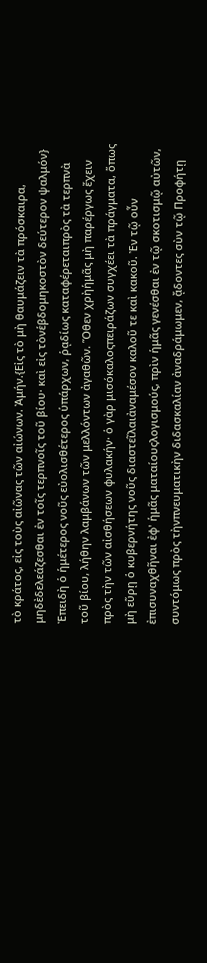τὸ κράτος, εἰς τοὺς αἰῶνας τῶν αἰώνων. Ἀμήν.{Εἰς τὸ μὴ θαυμάζειν τὰ πρόσκαιρα, μηδὲδελεάζεσθαι ἐν τοῖς τερπνοῖς τοῦ βίου· καὶ εἰς τὸνἑβδομηκοστὸν δεύτερον ψαλμόν} Ἐπειδὴ ὁ ἡμέτερος νοῦς εὐολισθέτερος ὑπάρχων, ῥᾳδίως καταφέρεταιπρὸς τὰ τερπνὰ τοῦ βίου, λήθην λαμβάνων τῶν μελλόντων ἀγαθῶν. Ὅθεν χρὴἡμᾶς μὴ παρέργως ἔχειν πρὸς τὴν τῶν αἰσθήσεων φυλακήν· ὁ γὰρ μισόκαλοςπειράζων συγχέει τὰ πράγματα, ὅπως μὴ εὕρῃ ὁ κυβερνήτης νοῦς διαστεῖλαιἀναμέσον καλοῦ τε καὶ κακοῦ. Ἐν τῷ οὖν ἐπισυναχθῆναι ἐφ' ἡμᾶς ματαίουςλογισμούς, πρὶν ἡμᾶς γενέσθαι ἐν τῷ σκοτισμῷ αὐτῶν, συντόμως πρὸς τὴνπνευματικὴν διδασκαλίαν ἀναδράμωμεν, ᾄδοντες σὺν τῷ Προφήτῃ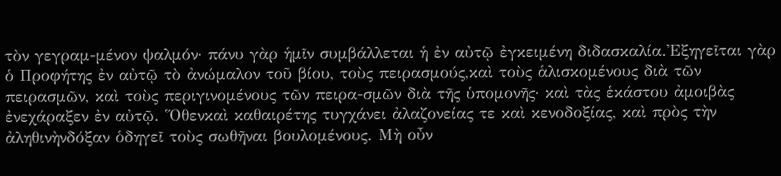τὸν γεγραμ-μένον ψαλμόν· πάνυ γὰρ ἡμῖν συμβάλλεται ἡ ἐν αὐτῷ ἐγκειμένη διδασκαλία.Ἐξηγεῖται γὰρ ὁ Προφήτης ἐν αὐτῷ τὸ ἀνώμαλον τοῦ βίου, τοὺς πειρασμούς,καὶ τοὺς ἁλισκομένους διὰ τῶν πειρασμῶν, καὶ τοὺς περιγινομένους τῶν πειρα-σμῶν διὰ τῆς ὑπομονῆς· καὶ τὰς ἑκάστου ἀμοιβὰς ἐνεχάραξεν ἐν αὐτῷ. Ὅθενκαὶ καθαιρέτης τυγχάνει ἀλαζονείας τε καὶ κενοδοξίας, καὶ πρὸς τὴν ἀληθινὴνδόξαν ὁδηγεῖ τοὺς σωθῆναι βουλομένους. Μὴ οὖν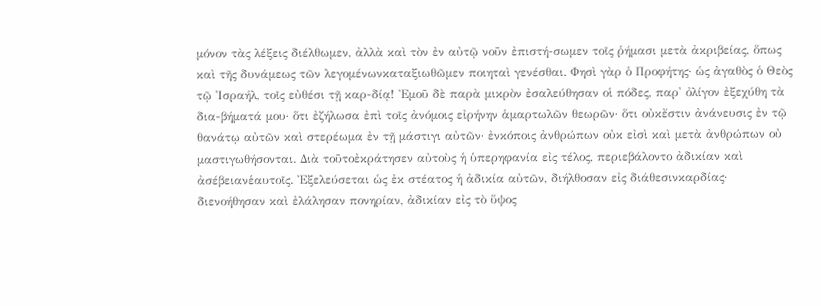μόνον τὰς λέξεις διέλθωμεν, ἀλλὰ καὶ τὸν ἐν αὐτῷ νοῦν ἐπιστή-σωμεν τοῖς ῥήμασι μετὰ ἀκριβείας, ὅπως καὶ τῆς δυνάμεως τῶν λεγομένωνκαταξιωθῶμεν ποιηταὶ γενέσθαι. Φησὶ γὰρ ὁ Προφήτης· ὡς ἀγαθὸς ὁ Θεὸς τῷ Ἰσραήλ, τοῖς εὐθέσι τῇ καρ-δίᾳ! Ἐμοῦ δὲ παρὰ μικρὸν ἐσαλεύθησαν οἱ πόδες, παρ' ὀλίγον ἐξεχύθη τὰ δια-βήματά μου· ὅτι ἐζήλωσα ἐπὶ τοῖς ἀνόμοις εἰρήνην ἁμαρτωλῶν θεωρῶν· ὅτι οὐκἔστιν ἀνάνευσις ἐν τῷ θανάτῳ αὐτῶν καὶ στερέωμα ἐν τῇ μάστιγι αὐτῶν· ἐνκόποις ἀνθρώπων οὐκ εἰσὶ καὶ μετὰ ἀνθρώπων οὐ μαστιγωθήσονται. Διὰ τοῦτοἐκράτησεν αὐτοὺς ἡ ὑπερηφανία εἰς τέλος, περιεβάλοντο ἀδικίαν καὶ ἀσέβειανἑαυτοῖς. Ἐξελεύσεται ὡς ἐκ στέατος ἡ ἀδικία αὐτῶν, διήλθοσαν εἰς διάθεσινκαρδίας· διενοήθησαν καὶ ἐλάλησαν πονηρίαν, ἀδικίαν εἰς τὸ ὕψος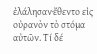ἐλάλησαν·ἔθεντο εἰς οὐρανὸν τὸ στόμα αὐτῶν. Τί δέ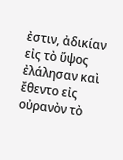ἐστιν, ἀδικίαν εἰς τὸ ὕψος ἐλάλησαν καὶ ἔθεντο εἰς οὐρανὸν τὸ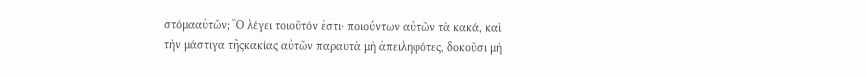στόμααὐτῶν; Ὃ λέγει τοιοῦτόν ἐστι· ποιούντων αὐτῶν τὰ κακά, καὶ τὴν μάστιγα τῆςκακίας αὐτῶν παραυτὰ μὴ ἀπειληφότες, δοκοῦσι μὴ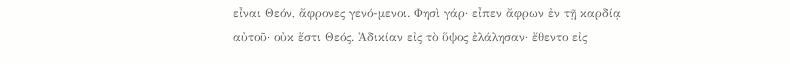εἶναι Θεόν, ἄφρονες γενό-μενοι. Φησὶ γάρ· εἶπεν ἄφρων ἐν τῇ καρδίᾳ αὐτοῦ· οὐκ ἔστι Θεός. Ἀδικίαν εἰς τὸ ὕψος ἐλάλησαν· ἔθεντο εἰς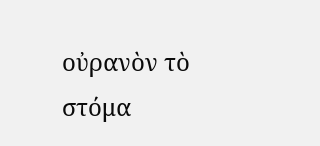οὐρανὸν τὸ στόμα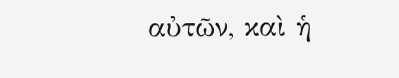αὐτῶν, καὶ ἡ